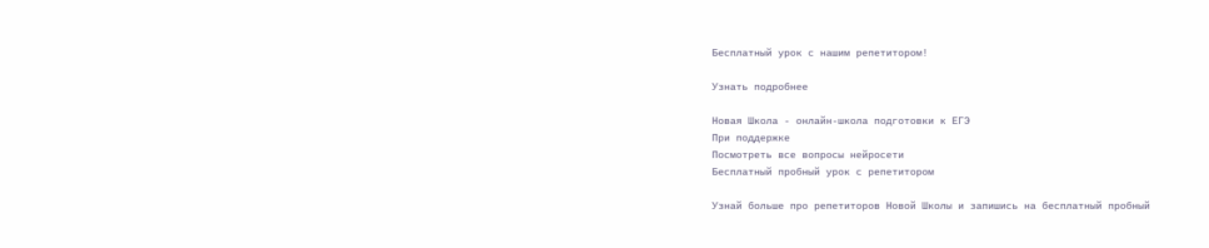Бесплатный урок с нашим репетитором!

Узнать подробнее

Новая Школа - онлайн-школа подготовки к ЕГЭ
При поддержке
Посмотреть все вопросы нейросети
Бесплатный пробный урок с репетитором

Узнай больше про репетиторов Новой Школы и запишись на бесплатный пробный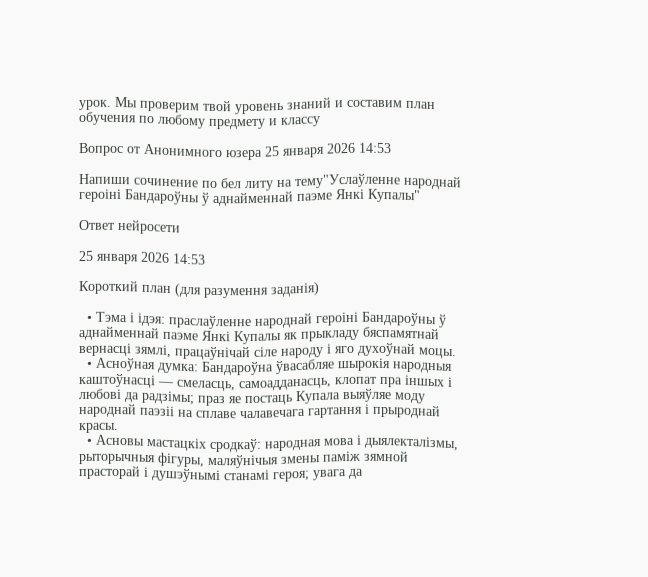урок. Мы проверим твой уровень знаний и составим план обучения по любому предмету и классу

Вопрос от Анонимного юзера 25 января 2026 14:53

Напиши сочинение по бел литу на тему"Услаўленне народнай героіні Бандароўны ў аднайменнай паэме Янкі Купалы"

Ответ нейросети

25 января 2026 14:53

Короткий план (для разумення заданія)

  • Тэма і ідэя: праслаўленне народнай героіні Бандароўны ў аднайменнай паэме Янкі Купалы як прыкладу бяспамятнай вернасці зямлі, працаўнічай сіле народу і яго духоўнай моцы.
  • Асноўная думка: Бандароўна ўвасабляе шырокія народныя каштоўнасці — смеласць, самоадданасць, клопат пра іншых і любові да радзімы; праз яе постаць Купала выяўляе моду народнай паэзіі на сплаве чалавечага гартання і прыроднай красы.
  • Асновы мастацкіх сродкаў: народная мова і дыялекталізмы, рыторычныя фігуры, маляўнічыя змены паміж зямной прасторай і душэўнымі станамі героя; увага да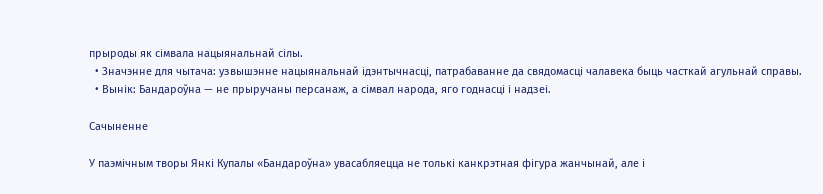прыроды як сімвала нацыянальнай сілы.
  • Значэнне для чытача: узвышэнне нацыянальнай ідэнтычнасці, патрабаванне да свядомасці чалавека быць часткай агульнай справы.
  • Вынік: Бандароўна — не прыручаны персанаж, а сімвал народа, яго годнасці і надзеі.

Сачыненне

У паэмічным творы Янкі Купалы «Бандароўна» увасабляецца не толькі канкрэтная фігура жанчынай, але і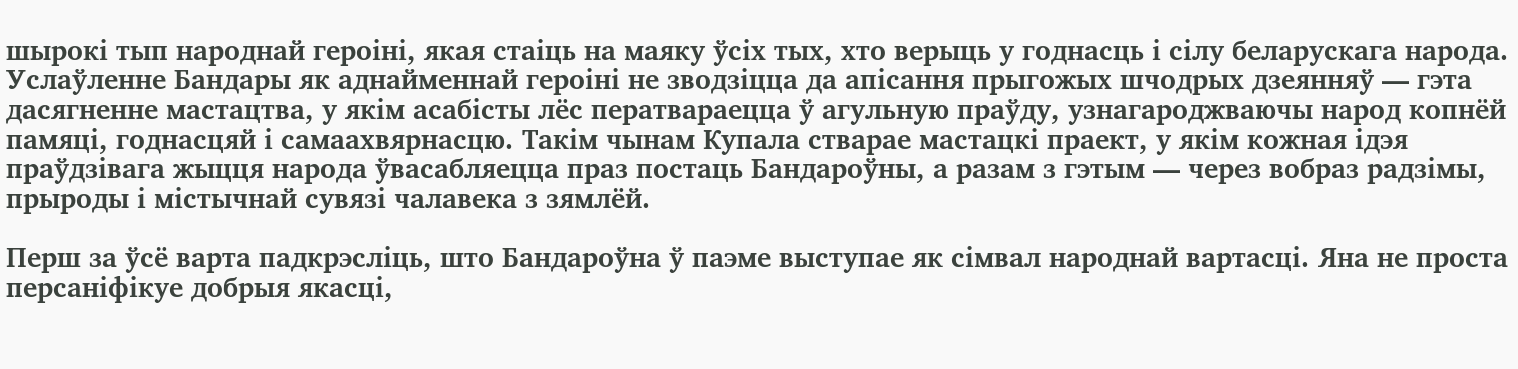шырокі тып народнай героіні, якая стаіць на маяку ўсіх тых, хто верыць у годнасць і сілу беларускага народа. Услаўленне Бандары як аднайменнай героіні не зводзіцца да апісання прыгожых шчодрых дзеянняў — гэта дасягненне мастацтва, у якім асабісты лёс ператвараецца ў агульную праўду, узнагароджваючы народ копнёй памяці, годнасцяй і самаахвярнасцю. Такім чынам Купала стварае мастацкі праект, у якім кожная ідэя праўдзівага жыцця народа ўвасабляецца праз постаць Бандароўны, а разам з гэтым — через вобраз радзімы, прыроды і містычнай сувязі чалавека з зямлёй.

Перш за ўсё варта падкрэсліць, што Бандароўна ў паэме выступае як сімвал народнай вартасці. Яна не проста персаніфікуе добрыя якасці,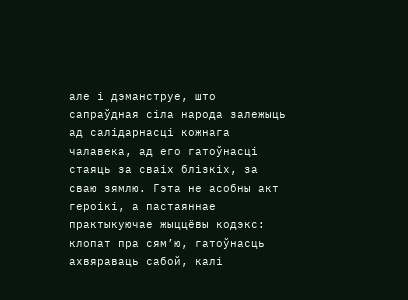але і дэманструе, што сапраўдная сіла народа залежыць ад салідарнасці кожнага чалавека, ад его гатоўнасці стаяць за сваіх блізкіх, за сваю зямлю. Гэта не асобны акт героікі, а пастаяннае практыкуючае жыццёвы кодэкс: клопат пра сям’ю, гатоўнасць ахвяраваць сабой, калі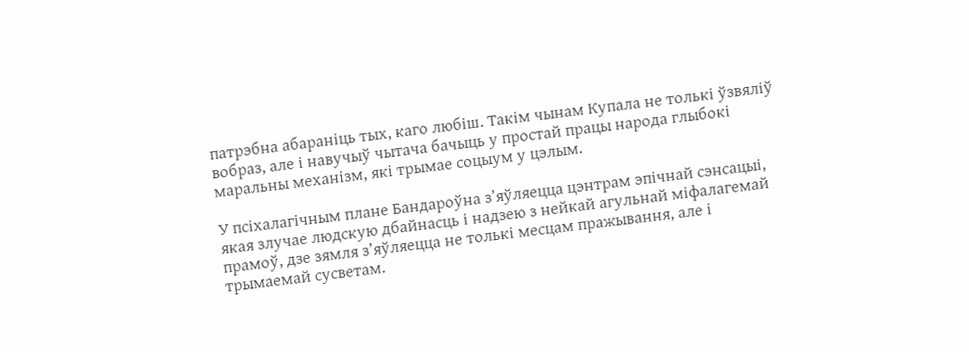патрэбна абараніць тых, каго любіш. Такім чынам Купала не толькі ўзвяліў вобраз, але і навучыў чытача бачыць у простай працы народа глыбокі маральны механізм, які трымае соцыум у цэлым.

У псіхалагічным плане Бандароўна з’яўляецца цэнтрам эпічнай сэнсацыі, якая злучае людскую дбайнасць і надзею з нейкай агульнай міфалагемай прамоў, дзе зямля з’яўляецца не толькі месцам пражывання, але і трымаемай сусветам.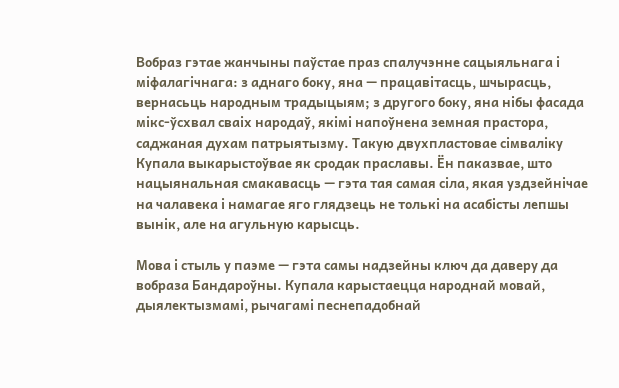Вобраз гэтае жанчыны паўстае праз спалучэнне сацыяльнага і міфалагічнага: з аднаго боку, яна — працавітасць, шчырасць, вернасьць народным традыцыям; з другого боку, яна нібы фасада мікс-ўсхвал сваіх народаў, якімі напоўнена земная прастора, саджаная духам патрыятызму. Такую двухпластовае сімваліку Купала выкарыстоўвае як сродак праславы. Ён паказвае, што нацыянальная смакавасць — гэта тая самая сіла, якая уздзейнічае на чалавека і намагае яго глядзець не толькі на асабісты лепшы вынік, але на агульную карысць.

Мова і стыль у паэме — гэта самы надзейны ключ да даверу да вобраза Бандароўны. Купала карыстаецца народнай мовай, дыялектызмамі, рычагамі песнепадобнай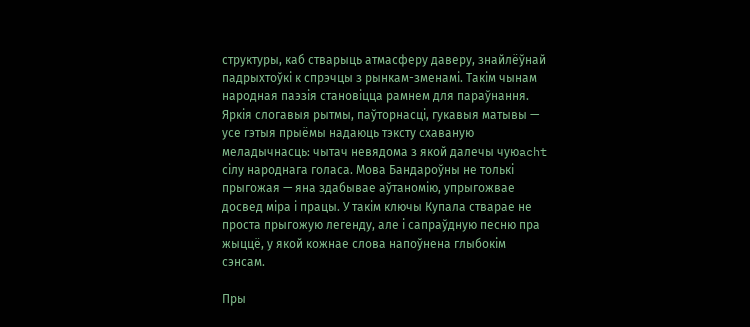структуры, каб стварыць атмасферу даверу, знайлёўнай падрыхтоўкі к спрэчцы з рынкам-зменамі. Такім чынам народная паэзія становіцца рамнем для параўнання. Яркія слогавыя рытмы, паўторнасці, гукaвыя матывы — усе гэтыя прыёмы надаюць тэксту схаваную меладычнасць: чытач невядома з якой далечы чуюacht сілу народнага голаса. Мова Бандароўны не толькі прыгожая — яна здабывае аўтаномію, упрыгожвае досвед міра і працы. У такім ключы Купала стварае не проста прыгожую легенду, але і сапраўдную песню пра жыццё, у якой кожнае слова напоўнена глыбокім сэнсам.

Пры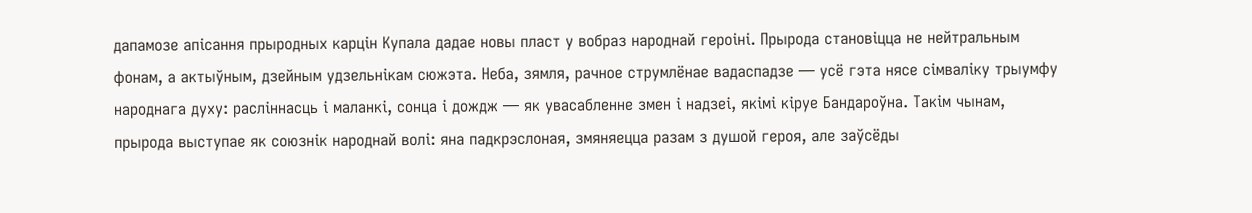дапамозе апісання прыродных карцін Купала дадае новы пласт у вобраз народнай героіні. Прырода становіцца не нейтральным фонам, а актыўным, дзейным удзельнікам сюжэта. Неба, зямля, рачное струмлёнае вадаспадзе — усё гэта нясе сімваліку трыумфу народнага духу: расліннасць і маланкі, сонца і дождж — як увасабленне змен і надзеі, якімі кіруе Бандароўна. Такім чынам, прырода выступае як союзнік народнай волі: яна падкрэслоная, змяняецца разам з душой героя, але заўсёды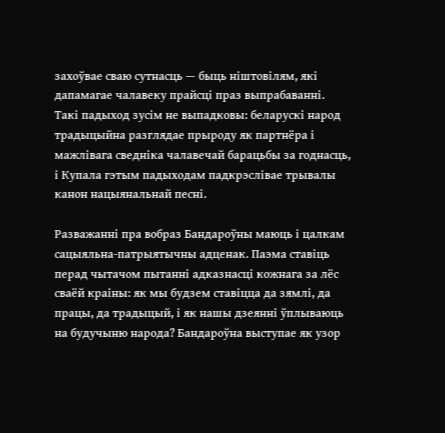захоўвае сваю сутнасць — быць ніштовілям, які дапамагае чалавеку прайсці праз выпрабаванні. Такі падыход зусім не выпадковы: беларускі народ традыцыйна разглядае прыроду як партнёра і мажлівага сведніка чалавечай барацьбы за годнасць, і Купала гэтым падыходам падкрэслівае трывалы канон нацыянальнай песні.

Разважанні пра вобраз Бандароўны маюць і цалкам сацыяльна-патрыятычны адценак. Паэма ставіць перад чытачом пытанні адказнасці кожнага за лёс сваёй краіны: як мы будзем ставіцца да зямлі, да працы, да традыцый, і як нашы дзеянні ўплываюць на будучыню народа? Бандароўна выступае як узор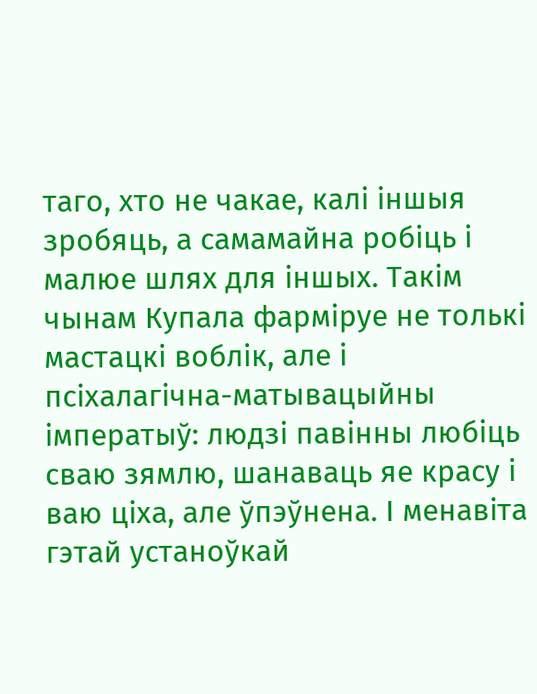таго, хто не чакае, калі іншыя зробяць, а самамайна робіць і малюе шлях для іншых. Такім чынам Купала фарміруе не толькі мастацкі воблік, але і псіхалагічна-матывацыйны імператыў: людзі павінны любіць сваю зямлю, шанаваць яе красу і ваю ціха, але ўпэўнена. І менавіта гэтай устаноўкай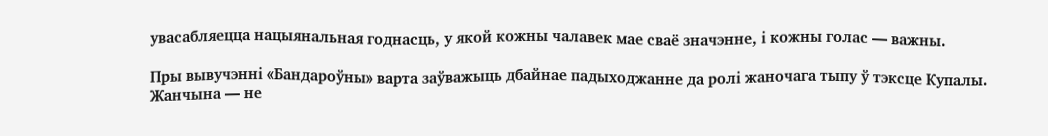увасабляецца нацыянальная годнасць, у якой кожны чалавек мае сваё значэнне, і кожны голас — важны.

Пры вывучэнні «Бандароўны» варта заўважыць дбайнае падыходжанне да ролі жаночага тыпу ў тэксце Купалы. Жанчына — не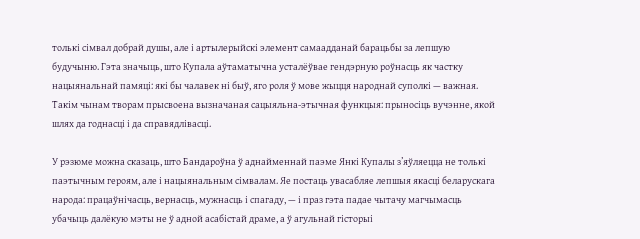толькі сімвал добрай душы, але і артылерыйскі элемент самаадданай барацьбы за лепшую будучыню. Гэта значыць, што Купала аўтаматычна усталёўвае гендэрную роўнасць як частку нацыянальнай памяці: які бы чалавек ні быў, яго роля ў мове жыцця народнай суполкі — важная. Такім чынам творам прысвоена вызначаная сацыяльна-этычная функцыя: прыносіць вучэнне, якой шлях да годнасці і да справядлівасці.

У рэзюме можна сказаць, што Бандароўна ў аднайменнай паэме Янкі Купалы з’яўляецца не толькі паэтычным героям, але і нацыянальным сімвалам. Яе постаць увасабляе лепшыя якасці беларускага народа: працаўнічасць, вернасць, мужнасць і спагаду, — і праз гэта падае чытачу магчымасць убачыць далёкую мэты не ў адной асабістай драме, а ў агульнай гісторыі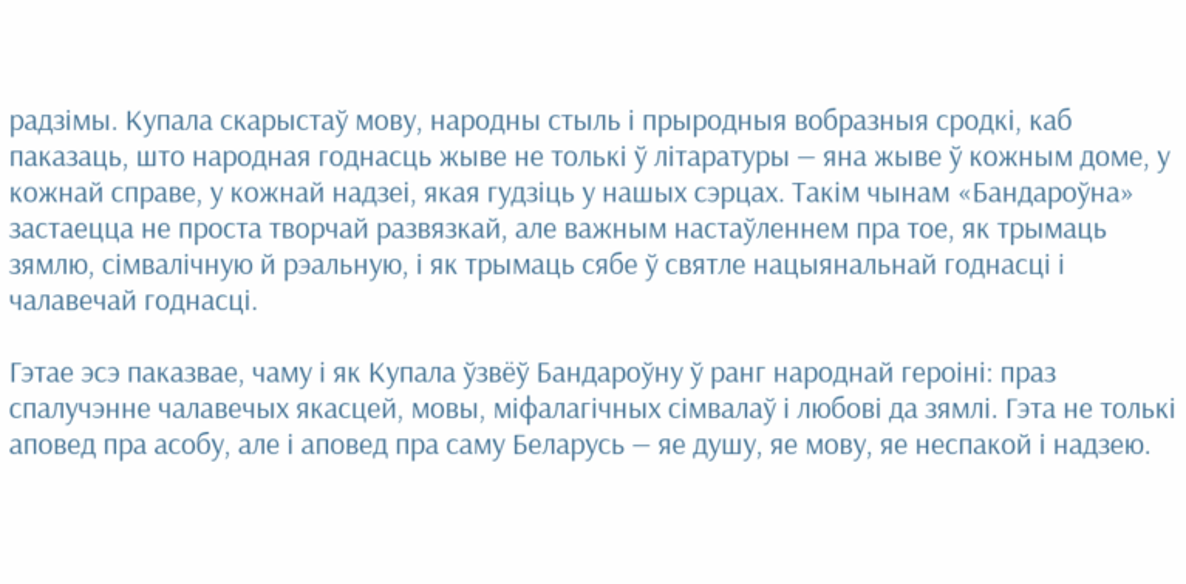радзімы. Купала скарыстаў мову, народны стыль і прыродныя вобразныя сродкі, каб паказаць, што народная годнасць жыве не толькі ў літаратуры — яна жыве ў кожным доме, у кожнай справе, у кожнай надзеі, якая гудзіць у нашых сэрцах. Такім чынам «Бандароўна» застаецца не проста творчай развязкай, але важным настаўленнем пра тое, як трымаць зямлю, сімвалічную й рэальную, і як трымаць сябе ў святле нацыянальнай годнасці і чалавечай годнасці.

Гэтае эсэ паказвае, чаму і як Купала ўзвёў Бандароўну ў ранг народнай героіні: праз спалучэнне чалавечых якасцей, мовы, міфалагічных сімвалаў і любові да зямлі. Гэта не толькі аповед пра асобу, але і аповед пра саму Беларусь — яе душу, яе мову, яе неспакой і надзею.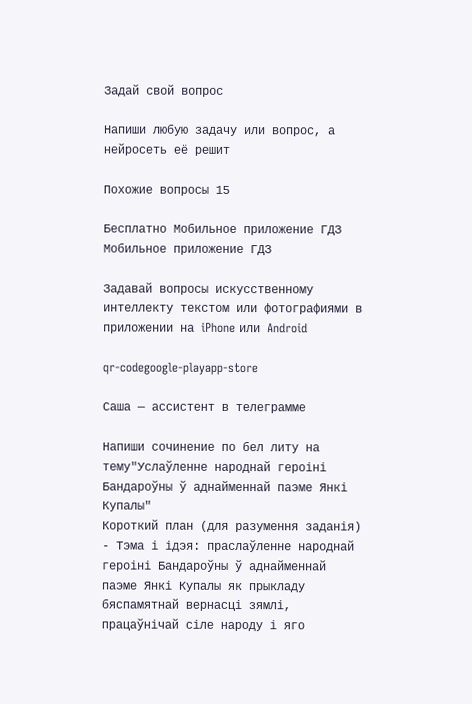Задай свой вопрос

Напиши любую задачу или вопрос, а нейросеть её решит

Похожие вопросы 15

Бесплатно Мобильное приложение ГДЗ
Мобильное приложение ГДЗ

Задавай вопросы искуcственному интеллекту текстом или фотографиями в приложении на iPhone или Android

qr-codegoogle-playapp-store

Саша — ассистент в телеграмме

Напиши сочинение по бел литу на тему"Услаўленне народнай героіні Бандароўны ў аднайменнай паэме Янкі Купалы"
Короткий план (для разумення заданія) - Тэма і ідэя: праслаўленне народнай героіні Бандароўны ў аднайменнай паэме Янкі Купалы як прыкладу бяспамятнай вернасці зямлі, працаўнічай сіле народу і яго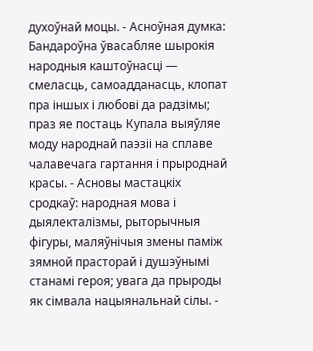духоўнай моцы. - Асноўная думка: Бандароўна ўвасабляе шырокія народныя каштоўнасці — смеласць, самоадданасць, клопат пра іншых і любові да радзімы; праз яе постаць Купала выяўляе моду народнай паэзіі на сплаве чалавечага гартання і прыроднай красы. - Асновы мастацкіх сродкаў: народная мова і дыялекталізмы, рыторычныя фігуры, маляўнічыя змены паміж зямной прасторай і душэўнымі станамі героя; увага да прыроды як сімвала нацыянальнай сілы. -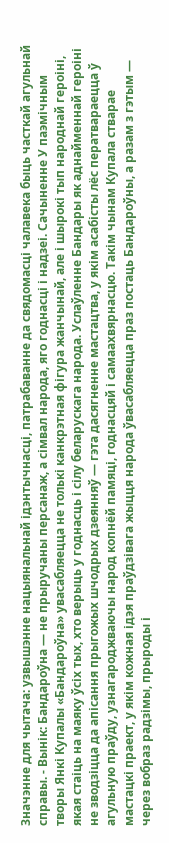Значэнне для чытача: узвышэнне нацыянальнай ідэнтычнасці, патрабаванне да свядомасці чалавека быць часткай агульнай справы. - Вынік: Бандароўна — не прыручаны персанаж, а сімвал народа, яго годнасці і надзеі. Сачыненне У паэмічным творы Янкі Купалы «Бандароўна» увасабляецца не толькі канкрэтная фігура жанчынай, але і шырокі тып народнай героіні, якая стаіць на маяку ўсіх тых, хто верыць у годнасць і сілу беларускага народа. Услаўленне Бандары як аднайменнай героіні не зводзіцца да апісання прыгожых шчодрых дзеянняў — гэта дасягненне мастацтва, у якім асабісты лёс ператвараецца ў агульную праўду, узнагароджваючы народ копнёй памяці, годнасцяй і самаахвярнасцю. Такім чынам Купала стварае мастацкі праект, у якім кожная ідэя праўдзівага жыцця народа ўвасабляецца праз постаць Бандароўны, а разам з гэтым — через вобраз радзімы, прыроды і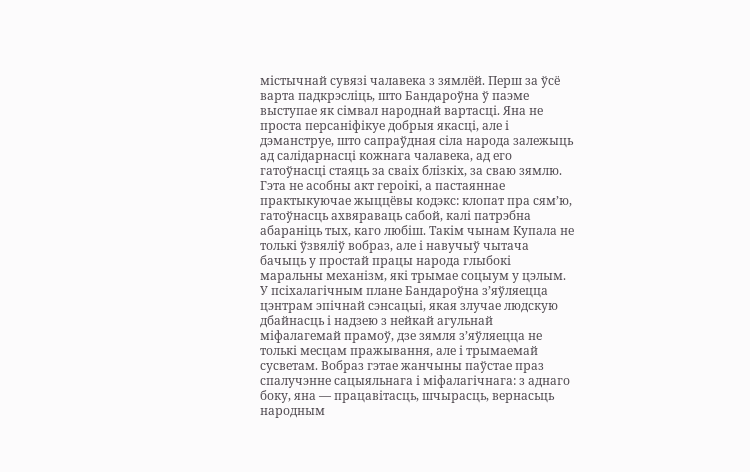містычнай сувязі чалавека з зямлёй. Перш за ўсё варта падкрэсліць, што Бандароўна ў паэме выступае як сімвал народнай вартасці. Яна не проста персаніфікуе добрыя якасці, але і дэманструе, што сапраўдная сіла народа залежыць ад салідарнасці кожнага чалавека, ад его гатоўнасці стаяць за сваіх блізкіх, за сваю зямлю. Гэта не асобны акт героікі, а пастаяннае практыкуючае жыццёвы кодэкс: клопат пра сям’ю, гатоўнасць ахвяраваць сабой, калі патрэбна абараніць тых, каго любіш. Такім чынам Купала не толькі ўзвяліў вобраз, але і навучыў чытача бачыць у простай працы народа глыбокі маральны механізм, які трымае соцыум у цэлым. У псіхалагічным плане Бандароўна з’яўляецца цэнтрам эпічнай сэнсацыі, якая злучае людскую дбайнасць і надзею з нейкай агульнай міфалагемай прамоў, дзе зямля з’яўляецца не толькі месцам пражывання, але і трымаемай сусветам. Вобраз гэтае жанчыны паўстае праз спалучэнне сацыяльнага і міфалагічнага: з аднаго боку, яна — працавітасць, шчырасць, вернасьць народным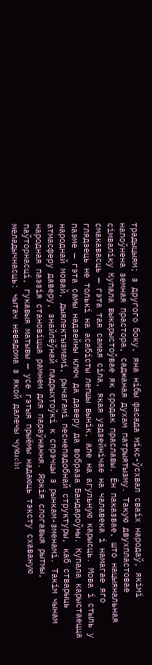традыцыям; з другого боку, яна нібы фасада мікс-ўсхвал сваіх народаў, якімі напоўнена земная прастора, саджаная духам патрыятызму. Такую двухпластовае сімваліку Купала выкарыстоўвае як сродак праславы. Ён паказвае, што нацыянальная смакавасць — гэта тая самая сіла, якая уздзейнічае на чалавека і намагае яго глядзець не толькі на асабісты лепшы вынік, але на агульную карысць. Мова і стыль у паэме — гэта самы надзейны ключ да даверу да вобраза Бандароўны. Купала карыстаецца народнай мовай, дыялектызмамі, рычагамі песнепадобнай структуры, каб стварыць атмасферу даверу, знайлёўнай падрыхтоўкі к спрэчцы з рынкам-зменамі. Такім чынам народная паэзія становіцца рамнем для параўнання. Яркія слогавыя рытмы, паўторнасці, гукaвыя матывы — усе гэтыя прыёмы надаюць тэксту схаваную меладычнасць: чытач невядома з якой далечы чуюacht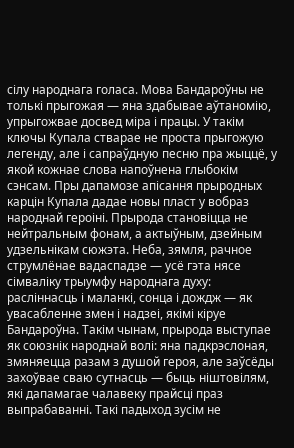сілу народнага голаса. Мова Бандароўны не толькі прыгожая — яна здабывае аўтаномію, упрыгожвае досвед міра і працы. У такім ключы Купала стварае не проста прыгожую легенду, але і сапраўдную песню пра жыццё, у якой кожнае слова напоўнена глыбокім сэнсам. Пры дапамозе апісання прыродных карцін Купала дадае новы пласт у вобраз народнай героіні. Прырода становіцца не нейтральным фонам, а актыўным, дзейным удзельнікам сюжэта. Неба, зямля, рачное струмлёнае вадаспадзе — усё гэта нясе сімваліку трыумфу народнага духу: расліннасць і маланкі, сонца і дождж — як увасабленне змен і надзеі, якімі кіруе Бандароўна. Такім чынам, прырода выступае як союзнік народнай волі: яна падкрэслоная, змяняецца разам з душой героя, але заўсёды захоўвае сваю сутнасць — быць ніштовілям, які дапамагае чалавеку прайсці праз выпрабаванні. Такі падыход зусім не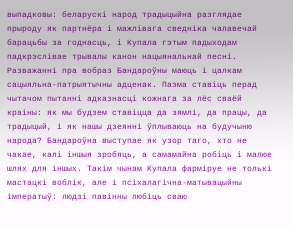выпадковы: беларускі народ традыцыйна разглядае прыроду як партнёра і мажлівага сведніка чалавечай барацьбы за годнасць, і Купала гэтым падыходам падкрэслівае трывалы канон нацыянальнай песні. Разважанні пра вобраз Бандароўны маюць і цалкам сацыяльна-патрыятычны адценак. Паэма ставіць перад чытачом пытанні адказнасці кожнага за лёс сваёй краіны: як мы будзем ставіцца да зямлі, да працы, да традыцый, і як нашы дзеянні ўплываюць на будучыню народа? Бандароўна выступае як узор таго, хто не чакае, калі іншыя зробяць, а самамайна робіць і малюе шлях для іншых. Такім чынам Купала фарміруе не толькі мастацкі воблік, але і псіхалагічна-матывацыйны імператыў: людзі павінны любіць сваю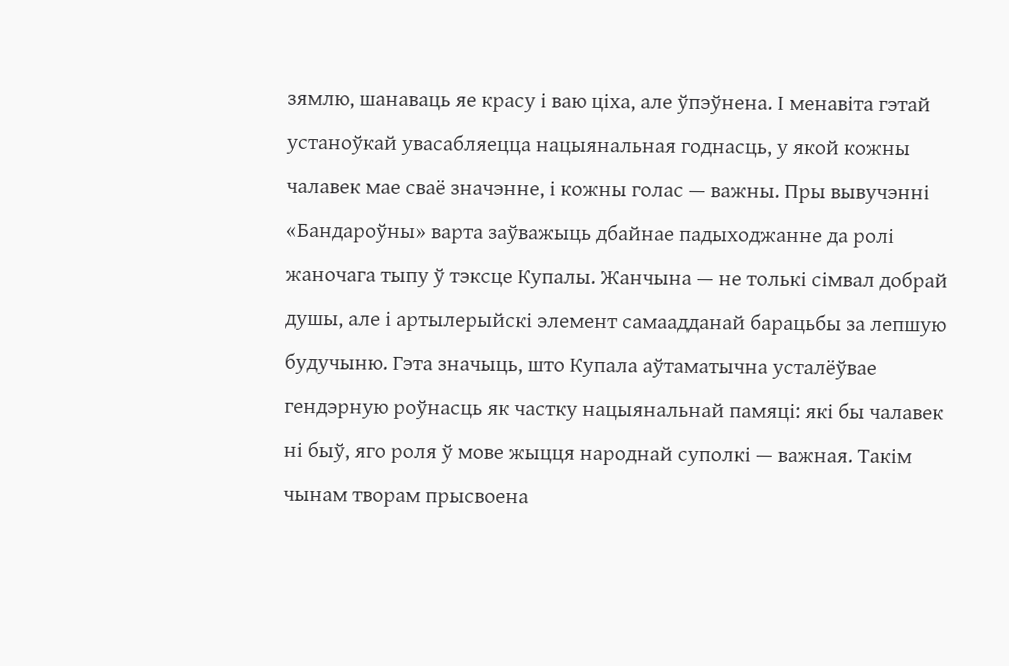зямлю, шанаваць яе красу і ваю ціха, але ўпэўнена. І менавіта гэтай устаноўкай увасабляецца нацыянальная годнасць, у якой кожны чалавек мае сваё значэнне, і кожны голас — важны. Пры вывучэнні «Бандароўны» варта заўважыць дбайнае падыходжанне да ролі жаночага тыпу ў тэксце Купалы. Жанчына — не толькі сімвал добрай душы, але і артылерыйскі элемент самаадданай барацьбы за лепшую будучыню. Гэта значыць, што Купала аўтаматычна усталёўвае гендэрную роўнасць як частку нацыянальнай памяці: які бы чалавек ні быў, яго роля ў мове жыцця народнай суполкі — важная. Такім чынам творам прысвоена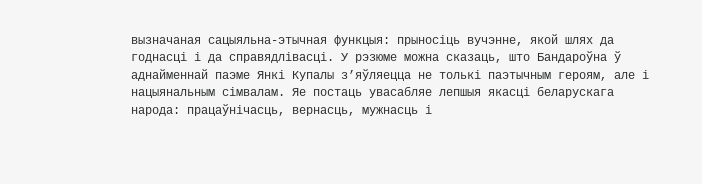вызначаная сацыяльна-этычная функцыя: прыносіць вучэнне, якой шлях да годнасці і да справядлівасці. У рэзюме можна сказаць, што Бандароўна ў аднайменнай паэме Янкі Купалы з’яўляецца не толькі паэтычным героям, але і нацыянальным сімвалам. Яе постаць увасабляе лепшыя якасці беларускага народа: працаўнічасць, вернасць, мужнасць і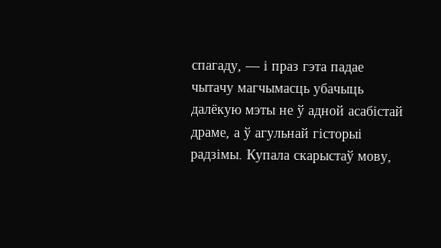спагаду, — і праз гэта падае чытачу магчымасць убачыць далёкую мэты не ў адной асабістай драме, а ў агульнай гісторыі радзімы. Купала скарыстаў мову,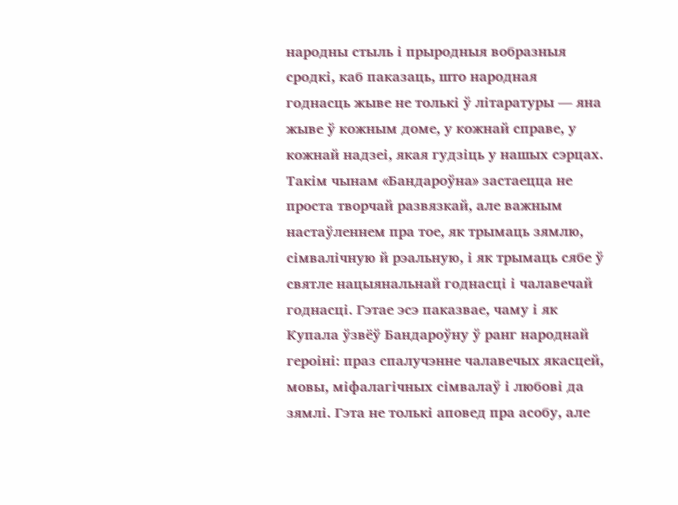народны стыль і прыродныя вобразныя сродкі, каб паказаць, што народная годнасць жыве не толькі ў літаратуры — яна жыве ў кожным доме, у кожнай справе, у кожнай надзеі, якая гудзіць у нашых сэрцах. Такім чынам «Бандароўна» застаецца не проста творчай развязкай, але важным настаўленнем пра тое, як трымаць зямлю, сімвалічную й рэальную, і як трымаць сябе ў святле нацыянальнай годнасці і чалавечай годнасці. Гэтае эсэ паказвае, чаму і як Купала ўзвёў Бандароўну ў ранг народнай героіні: праз спалучэнне чалавечых якасцей, мовы, міфалагічных сімвалаў і любові да зямлі. Гэта не толькі аповед пра асобу, але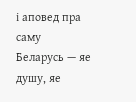і аповед пра саму Беларусь — яе душу, яе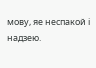мову, яе неспакой і надзею.